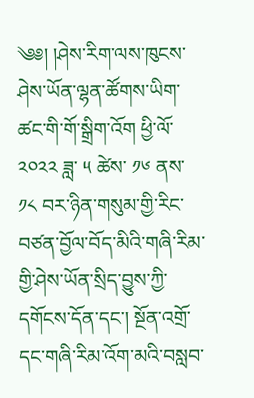༄༅། །ཤེས་རིག་ལས་ཁུངས་ཤེས་ཡོན་ལྷན་ཚོགས་ཡིག་ཚང་གི་གོ་སྒྲིག་འོག ཕྱི་ལོ་ ༢༠༢༢ ཟླ་ ༥ ཚེས་ ༡༦ ནས་ ༡༨ བར་ཉིན་གསུམ་གྱི་རིང་བཙན་བྱོལ་བོད་མིའི་གཞི་རིམ་གྱི་ཤེས་ཡོན་སྲིད་བྱུས་ཀྱི་དགོངས་དོན་དང་། སྔོན་འགྲོ་དང་གཞི་རིམ་འོག་མའི་བསླབ་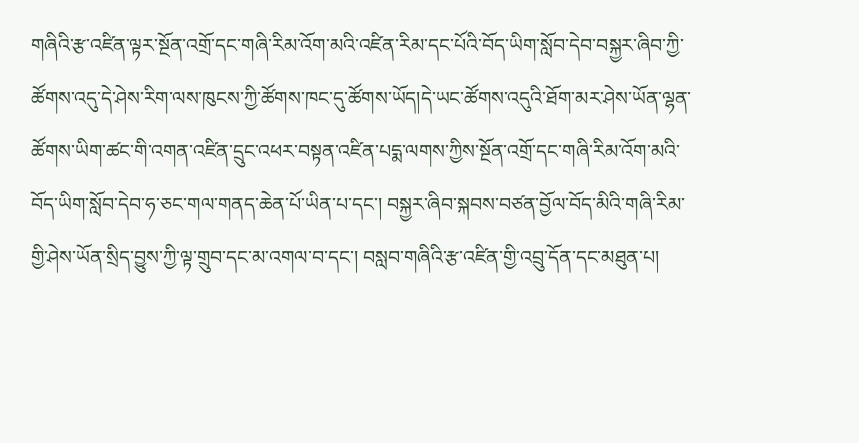གཞིའི་རྩ་འཛིན་ལྟར་སྔོན་འགྲོ་དང་གཞི་རིམ་འོག་མའི་འཛིན་རིམ་དང་པོའི་བོད་ཡིག་སློབ་དེབ་བསྐྱར་ཞིབ་ཀྱི་ཚོགས་འདུ་དེ་ཤེས་རིག་ལས་ཁུངས་ཀྱི་ཚོགས་ཁང་དུ་ཚོགས་ཡོད།དེ་ཡང་ཚོགས་འདུའི་ཐོག་མར་ཤེས་ཡོན་ལྷན་ཚོགས་ཡིག་ཚང་གི་འགན་འཛིན་དྲུང་འཕར་བསྟན་འཛིན་པདྨ་ལགས་ཀྱིས་སྔོན་འགྲོ་དང་གཞི་རིམ་འོག་མའི་བོད་ཡིག་སློབ་དེབ་ཧ་ཅང་གལ་གནད་ཆེན་པོ་ཡིན་པ་དང་། བསྐྱར་ཞིབ་སྐབས་བཙན་བྱོལ་བོད་མིའི་གཞི་རིམ་གྱི་ཤེས་ཡོན་སྲིད་བྱུས་ཀྱི་ལྟ་གྲུབ་དང་མ་འགལ་བ་དང་། བསླབ་གཞིའི་རྩ་འཛིན་གྱི་འབྲུ་དོན་དང་མཐུན་པ།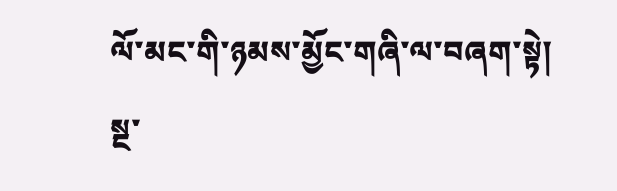ལོ་མང་གི་ཉམས་མྱོང་གཞི་ལ་བཞག་སྟེ། སྔ་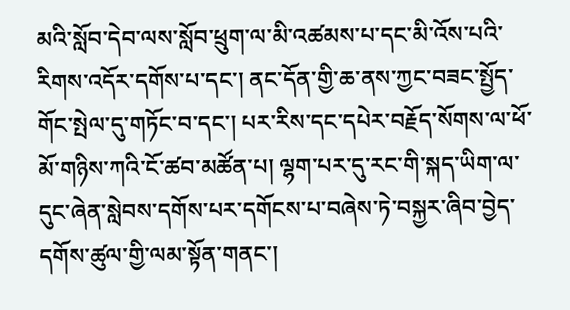མའི་སློབ་དེབ་ལས་སློབ་ཕྲུག་ལ་མི་འཚམས་པ་དང་མི་འོས་པའི་རིགས་འདོར་དགོས་པ་དང་། ནང་དོན་གྱི་ཆ་ནས་ཀྱང་བཟང་སྤྱོད་གོང་སྤེལ་དུ་གཏོང་བ་དང་། པར་རིས་དང་དཔེར་བརྗོད་སོགས་ལ་ཕོ་མོ་གཉིས་ཀའི་ངོ་ཚབ་མཚོན་པ། ལྷག་པར་དུ་རང་གི་སྐད་ཡིག་ལ་དུང་ཞེན་སླེབས་དགོས་པར་དགོངས་པ་བཞེས་ཏེ་བསྐྱར་ཞིབ་བྱེད་དགོས་ཚུལ་གྱི་ལམ་སྟོན་གནང་།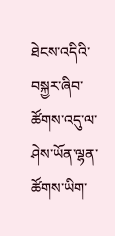ཐེངས་འདིའི་བསྐྱར་ཞིབ་ཚོགས་འདུ་ལ་ཤེས་ཡོན་ལྷན་ཚོགས་ཡིག་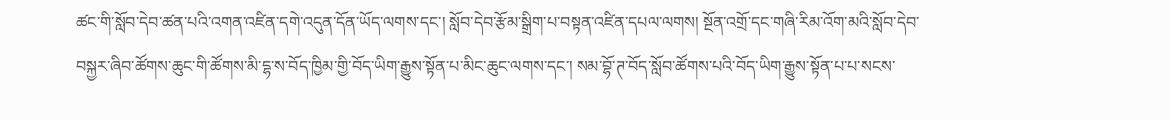ཚང་གི་སློབ་དེབ་ཚན་པའི་འགན་འཛིན་དགེ་འདུན་དོན་ཡོད་ལགས་དང་། སློབ་དེབ་རྩོམ་སྒྲིག་པ་བསྟན་འཛིན་དཔལ་ལགས། སྔོན་འགྲོ་དང་གཞི་རིམ་འོག་མའི་སློབ་དེབ་བསྐྱར་ཞིབ་ཚོགས་ཆུང་གི་ཚོགས་མི་དྷ་ས་བོད་ཁྱིམ་གྱི་བོད་ཡིག་རྒྱུས་སྟོན་པ་མིང་ཆུང་ལགས་དང་། སམ་བྷོ་ཊ་བོད་སློབ་ཚོགས་པའི་བོད་ཡིག་རྒྱུས་སྟོན་པ་པ་སངས་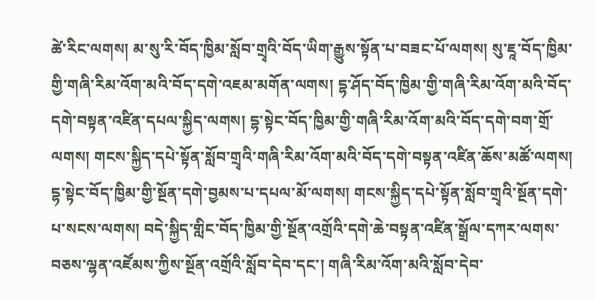ཚེ་རིང་ལགས། མ་སུ་རི་བོད་ཁྱིམ་སློབ་གྲྭའི་བོད་ཡིག་རྒྱུས་སྟོན་པ་བཟང་པོ་ལགས། སུ་ཇཱ་བོད་ཁྱིམ་གྱི་གཞི་རིམ་འོག་མའི་བོད་དགེ་འཇམ་མགོན་ལགས། དྷ་ཤོད་བོད་ཁྱིམ་གྱི་གཞི་རིམ་འོག་མའི་བོད་དགེ་བསྟན་འཛིན་དཔལ་སྐྱིད་ལགས། དྷ་སྟེང་བོད་ཁྱིམ་གྱི་གཞི་རིམ་འོག་མའི་བོད་དགེ་བག་གྲོ་ལགས། གངས་སྐྱིད་དཔེ་སྟོན་སློབ་གྲྭའི་གཞི་རིམ་འོག་མའི་བོད་དགེ་བསྟན་འཛིན་ཆོས་མཚོ་ལགས། དྷ་སྟེང་བོད་ཁྱིམ་གྱི་སྔོན་དགེ་བྱམས་པ་དཔལ་མོ་ལགས། གངས་སྐྱིད་དཔེ་སྟོན་སློབ་གྲྭའི་སྔོན་དགེ་པ་སངས་ལགས། བདེ་སྐྱིད་གླིང་བོད་ཁྱིམ་གྱི་སྔོན་འགྲོའི་དགེ་ཆེ་བསྟན་འཛིན་སྒྲོལ་དཀར་ལགས་བཅས་ལྷན་འཛོམས་ཀྱིས་སྔོན་འགྲོའི་སློབ་དེབ་དང་། གཞི་རིམ་འོག་མའི་སློབ་དེབ་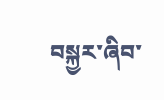བསྐྱར་ཞིབ་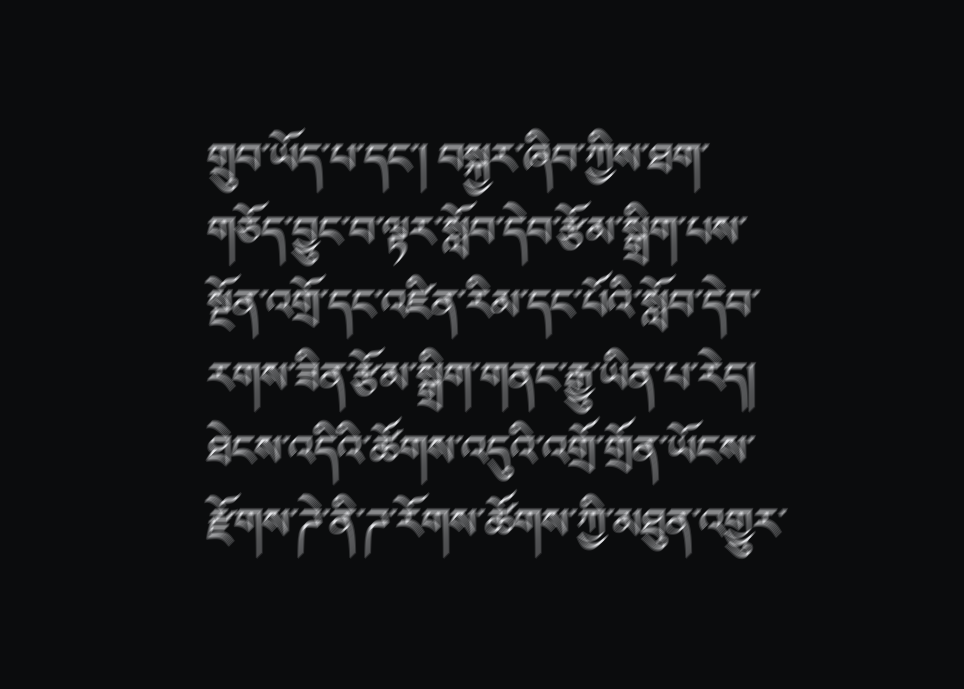གྲུབ་ཡོད་པ་དང་། བསྐྱར་ཞིབ་ཀྱིས་ཐག་གཅོད་བྱུང་བ་ལྟར་སློབ་དེབ་རྩོམ་སྒྲིག་པས་སྔོན་འགྲོ་དང་འཛིན་རིམ་དང་པོའི་སློབ་དེབ་རགས་ཟིན་རྩོམ་སྒྲིག་གནང་རྒྱུ་ཡིན་པ་རེད།
ཐེངས་འདིའི་ཚོགས་འདུའི་འགྲོ་གྲོན་ཡོངས་རྫོགས་ཌེ་ནི་ཌ་རོགས་ཚོགས་ཀྱི་མཐུན་འགྱུར་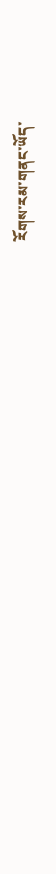རོགས་རམ་གནང་ཡོད་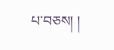པ་བཅས། །